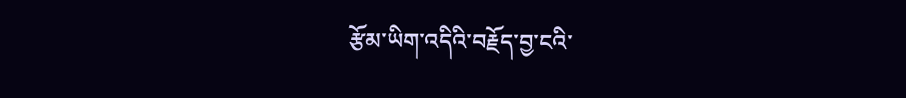རྩོམ་ཡིག་འདིའི་བརྗོད་བྱ་ངའི་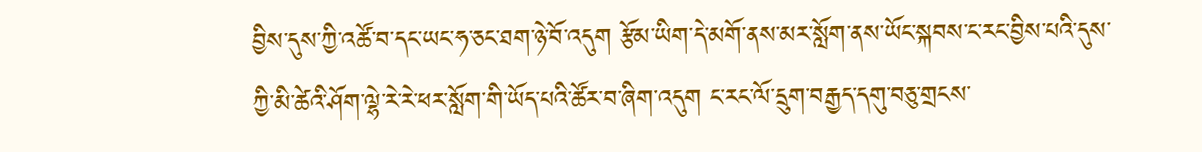བྱིས་དུས་ཀྱི་འཚོ་བ་དང་ཡང་ཧ་ཅང་ཐག་ཉེ་བོ་འདུག རྩོམ་ཡིག་དེ་མགོ་ནས་མར་སློག་ནས་ཡོང་སྐབས་ང་རང་བྱིས་པའི་དུས་ཀྱི་མི་ཚེའི་ཤོག་ལྷེ་རེ་རེ་ཕར་སློག་གི་ཡོད་པའི་ཚོར་བ་ཞིག་འདུག ང་རང་ལོ་དྲུག་བརྒྱད་དགུ་བཅུ་གྲངས་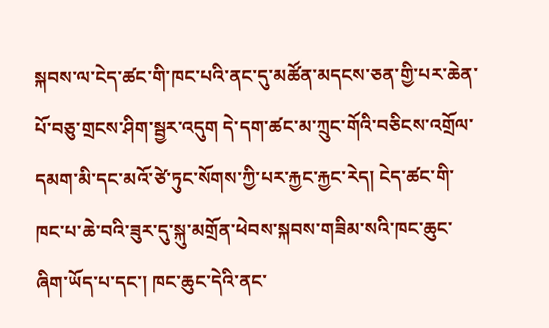སྐབས་ལ་ངེད་ཚང་གི་ཁང་པའི་ནང་དུ་མཚོན་མདངས་ཅན་གྱི་པར་ཆེན་པོ་བཅུ་གྲངས་ཤིག་སྦྱར་འདུག དེ་དག་ཚང་མ་ཀྲུང་གོའི་བཅིངས་འགྲོལ་དམག་མི་དང་མའོ་ཙེ་ཏུང་སོགས་ཀྱི་པར་རྐྱང་རྐྱང་རེད། ངེད་ཚང་གི་ཁང་པ་ཆེ་བའི་ཟུར་དུ་སྐུ་མགྲོན་ཕེབས་སྐབས་གཟིམ་སའི་ཁང་ཆུང་ཞིག་ཡོད་པ་དང་། ཁང་ཆུང་དེའི་ནང་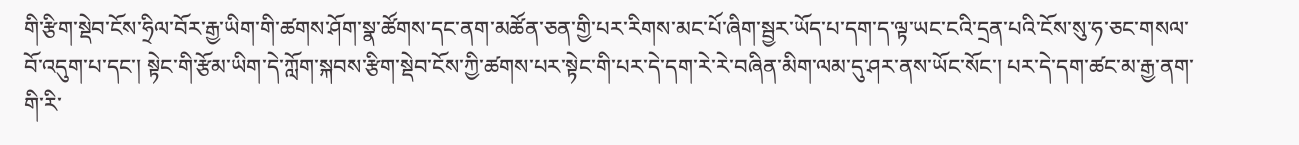གི་རྩིག་སྡེབ་ངོས་ཧྲིལ་བོར་རྒྱ་ཡིག་གི་ཚགས་ཤོག་སྣ་ཚོགས་དང་ནག་མཚོན་ཅན་གྱི་པར་རིགས་མང་པོ་ཞིག་སྦྱར་ཡོད་པ་དག་ད་ལྟ་ཡང་ངའི་དྲན་པའི་ངོས་སུ་ཧ་ཅང་གསལ་བོ་འདུག་པ་དང་། སྟེང་གི་རྩོམ་ཡིག་དེ་ཀློག་སྐབས་རྩིག་སྡེབ་ངོས་ཀྱི་ཚགས་པར་སྟེང་གི་པར་དེ་དག་རེ་རེ་བཞིན་མིག་ལམ་དུ་ཤར་ནས་ཡོང་སོང་། པར་དེ་དག་ཚང་མ་རྒྱ་ནག་གི་རི་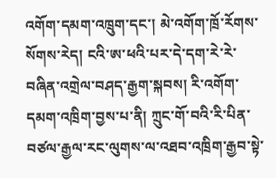འགོག་དམག་འཁྲུག་དང་། མེ་འགོག་ཁྲོ་རོགས་སོགས་རེད། ངའི་ཨ་ཕའི་པར་དེ་དག་རེ་རེ་བཞིན་འགྲེལ་བཤད་རྒྱག་སྐབས། རི་འགོག་དམག་འཁྲིག་བྱས་པ་ནི། ཀྲུང་གོ་བའི་རི་པིན་བཙལ་རྒྱལ་རང་ལུགས་ལ་འཐབ་འཁྲིག་རྒྱབ་སྟེ་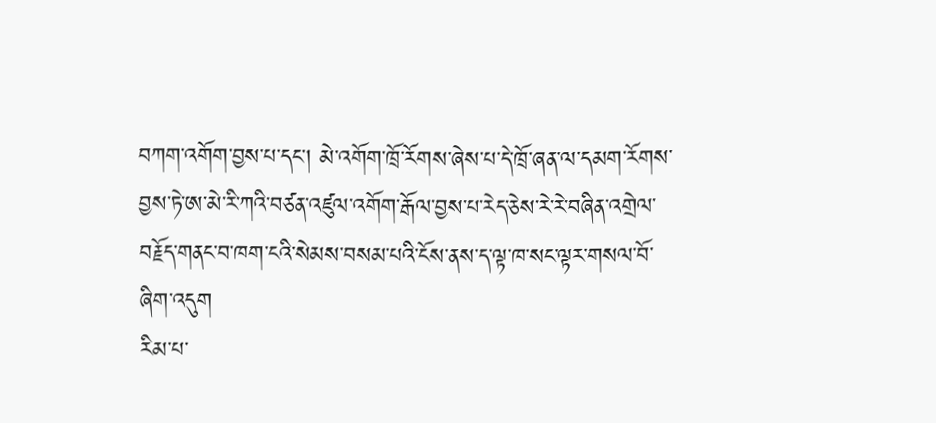བཀག་འགོག་བྱས་པ་དང་། མེ་འགོག་ཁྲོ་རོགས་ཞེས་པ་དེ་ཁྲོ་ཞན་ལ་དམག་རོགས་བྱས་ཏེ་ཨ་མེ་རི་ཀའི་བཙན་འཛུལ་འགོག་རྒོལ་བྱས་པ་རེད་ཅེས་རེ་རེ་བཞིན་འགྲེལ་བརྗོད་གནང་བ་ཁག་ངའི་སེམས་བསམ་པའི་ངོས་ནས་ད་ལྟ་ཁ་སང་ལྟར་གསལ་བོ་ཞིག་འདུག
རིམ་པ་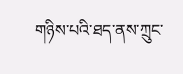གཉིས་པའི་ཐད་ནས་ཀྲུང་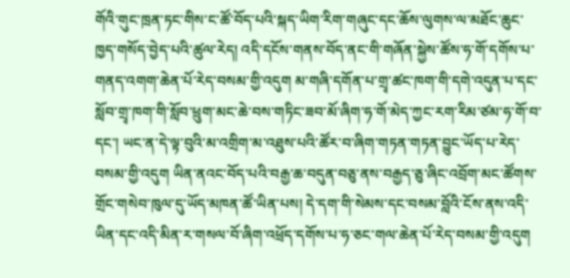གོའི་གུང་ཁྲན་ཏང་གིས་ང་ཚོ་བོད་པའི་སྐད་ཡིག་རིག་གཞུང་དང་ཆོས་ལུགས་ལ་མཐོང་ཆུང་ཁྱད་གསོད་བྱེད་པའི་ཚུལ་རེད། འདི་དངོས་གནས་བོད་ནང་གི་གཞོན་སྐྱེས་ཚོས་ཧ་གོ་དགོས་པ་གནད་འགག་ཆེན་པོ་རེད་བསམ་གྱི་འདུག མ་གཞི་དགོན་པ་གྲྭ་ཚང་ཁག་གི་དགེ་འདུན་པ་དང་སློབ་གྲྭ་ཁག་གི་སློབ་ཕྲུག་མང་ཆེ་བས་གཏིང་ཟབ་མོ་ཞིག་ཧ་གོ་མེད་ཀྱང་རག་རིམ་ཙམ་ཧ་གོ་བ་དང་། ཡང་ན་དེ་ལྟ་བུའི་མ་འགྲིག་མ་འཐུས་པའི་ཚོར་བ་ཞིག་གཏན་གཏན་བྱུང་ཡོད་པ་རེད་བསམ་གྱི་འདུག ཡིན་ནའང་བོད་པའི་བརྒྱ་ཆ་བདུན་བཅུ་ནས་བརྒྱད་ཅུ་ཞིང་འབྲོག་མང་ཚོགས་གྲོང་གསེབ་ཁུལ་དུ་ཡོད་མཁན་ཚོ་ཡིན་པས། དེ་དག་གི་སེམས་དང་བསམ་བློའི་ངོས་ནས་འདི་ཡིན་དང་འདི་མིན་ར་གསལ་བོ་ཞིག་འཕྲོད་དགོས་པ་ཧ་ཅང་གལ་ཆེན་པོ་རེད་བསམ་གྱི་འདུག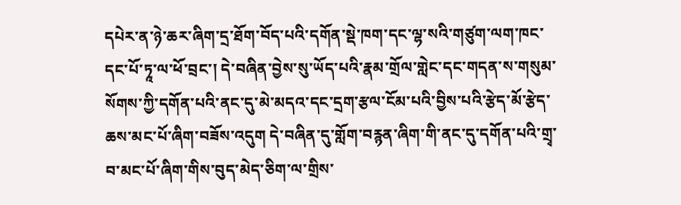དཔེར་ན་ཉེ་ཆར་ཞིག་དྲ་ཐོག་བོད་པའི་དགོན་སྡེ་ཁག་དང་ལྷ་སའི་གཙུག་ལག་ཁང་དང་པོ་ཏཱ་ལ་ཕོ་བྲང་། དེ་བཞིན་བྱེས་སུ་ཡོད་པའི་རྣམ་གྲོལ་གླེང་དང་གདན་ས་གསུམ་སོགས་ཀྱི་དགོན་པའི་ནང་དུ་མེ་མདའ་དང་དྲག་རྩལ་ངོམ་པའི་བྱིས་པའི་རྩེད་མོ་རྩེད་ཆས་མང་པོ་ཞིག་བཟོས་འདུག དེ་བཞིན་དུ་གློག་བརྙན་ཞིག་གི་ནང་དུ་དགོན་པའི་གྲྭ་བ་མང་པོ་ཞིག་གིས་བུད་མེད་ཅིག་ལ་གྲིས་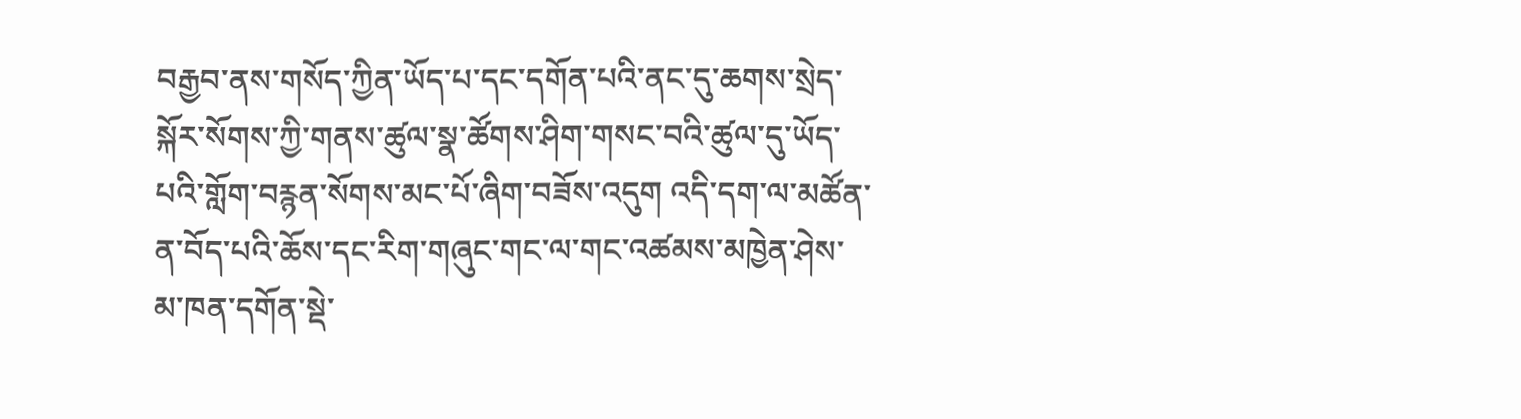བརྒྱབ་ནས་གསོད་ཀྱིན་ཡོད་པ་དང་དགོན་པའི་ནང་དུ་ཆགས་སྲེད་སྐོར་སོགས་ཀྱི་གནས་ཚུལ་སྣ་ཚོགས་ཤིག་གསང་བའི་ཚུལ་དུ་ཡོད་པའི་གློག་བརྙན་སོགས་མང་པོ་ཞིག་བཟོས་འདུག འདི་དག་ལ་མཚོན་ན་བོད་པའི་ཆོས་དང་རིག་གཞུང་གང་ལ་གང་འཚམས་མཁྱེན་ཤེས་མ་ཁན་དགོན་སྡེ་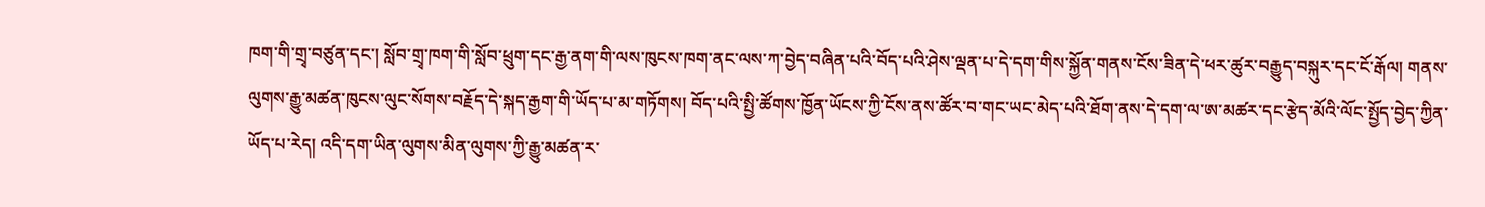ཁག་གི་གྲྭ་བཙུན་དང་། སློབ་གྲྭ་ཁག་གི་སློབ་ཕྲུག་དང་རྒྱ་ནག་གི་ལས་ཁུངས་ཁག་ནང་ལས་ཀ་བྱེད་བཞིན་པའི་བོད་པའི་ཤེས་ལྡན་པ་དེ་དག་གིས་སྐྱོན་གནས་ངོས་ཟིན་དེ་ཕར་ཚུར་བརྒྱུད་བསྐུར་དང་ངོ་རྒོལ། གནས་ལུགས་རྒྱུ་མཚན་ཁུངས་ལུང་སོགས་བརྗོད་དེ་སྐད་རྒྱག་གི་ཡོད་པ་མ་གཏོགས། བོད་པའི་སྤྱི་ཚོགས་ཁྱོན་ཡོངས་ཀྱི་ངོས་ནས་ཚོར་བ་གང་ཡང་མེད་པའི་ཐོག་ནས་དེ་དག་ལ་ཨ་མཚར་དང་རྩེད་མོའི་ལོང་སྤྱོད་བྱེད་ཀྱིན་ཡོད་པ་རེད། འདི་དག་ཡིན་ལུགས་མིན་ལུགས་ཀྱི་རྒྱུ་མཚན་ར་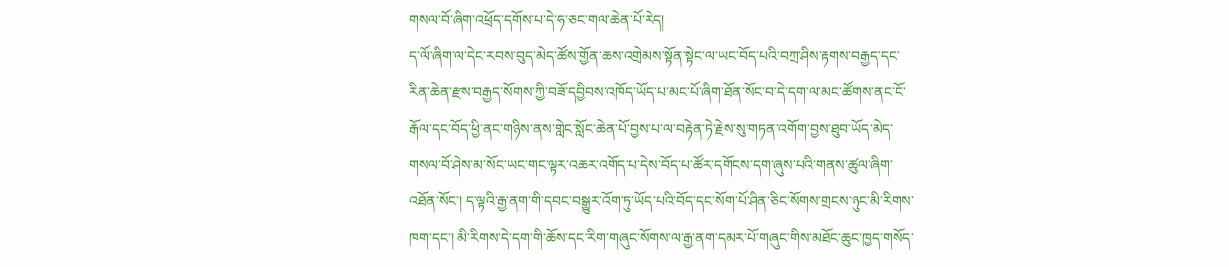གསལ་བོ་ཞིག་འཕྲོད་དགོས་པ་དེ་ཧ་ཅང་གལ་ཆེན་པོ་རེད།
ད་ལོ་ཞིག་ལ་དེང་རབས་བུད་མེད་ཚོས་གྱོན་ཆས་འགྲེམས་སྟོན་སྟེང་ལ་ཡང་བོད་པའི་བཀྲ་ཤིས་རྟགས་བརྒྱད་དང་རིན་ཆེན་རྫས་བརྒྱད་སོགས་ཀྱི་བཟོ་དབྱིབས་འཁོད་ཡོད་པ་མང་པོ་ཞིག་ཐོན་སོང་བ་དེ་དག་ལ་མང་ཚོགས་ནང་ངོ་རྒོལ་དང་བོད་ཕྱི་ནང་གཉིས་ནས་གླེང་སློང་ཆེན་པོ་བྱས་པ་ལ་བརྟེན་ཏེ་རྗེས་སུ་གཏན་འགོག་བྱས་ཐུབ་ཡོད་མེད་གསལ་བོ་ཤེས་མ་སོང་ཡང་གང་ལྟར་འཆར་འགོད་པ་དེས་བོད་པ་ཚོར་དགོངས་དག་ཞུས་པའི་གནས་ཚུལ་ཞིག་འཐོན་སོང་། ད་ལྟའི་རྒྱ་ནག་གི་དབང་བསྒྱུར་འོག་ཏུ་ཡོད་པའི་བོད་དང་སོག་པོ་ཤིན་ཅིང་སོགས་གྲངས་ཉུང་མི་རིགས་ཁག་དང་། མི་རིགས་དེ་དག་གི་ཆོས་དང་རིག་གཞུང་སོགས་ལ་རྒྱ་ནག་དམར་པོ་གཞུང་གིས་མཐོང་ཆུང་ཁྱད་གསོད་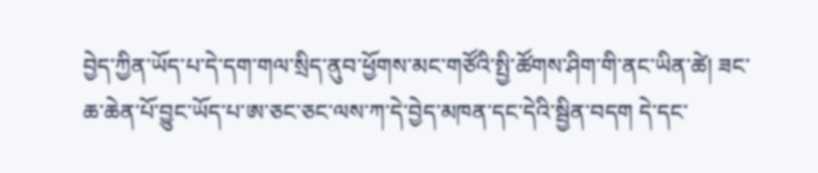བྱེད་ཀྱིན་ཡོད་པ་དེ་དག་གལ་སྲིད་ནུབ་ཕྱོགས་མང་གཙོའི་སྤྱི་ཚོགས་ཤིག་གི་ནང་ཡིན་ཚེ། ཟང་ཆ་ཆེན་པོ་བྱུང་ཡོད་པ་ཨ་ཅང་ཅང་ལས་ཀ་དེ་བྱེད་མཁན་དང་དེའི་སྦྱིན་བདག དེ་དང་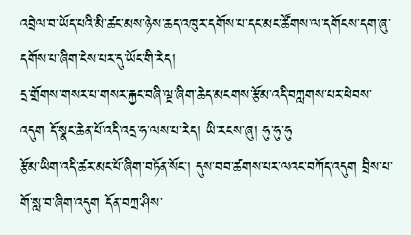འབྲེལ་བ་ཡོད་པའི་མི་ཚང་མས་ཉེས་ཆད་འཁུར་དགོས་པ་དང་མང་ཚོགས་ལ་དགོངས་དག་ཞུ་དགོས་པ་ཞིག་ངེས་པར་དུ་ཡོང་གི་རེད།
དྲ་གྲོགས་གསར་པ་གསར་རྐྱང་བཞི་ལྔ་ཞིག་ཆེད་མངགས་རྩོམ་འདི་བཀླགས་པར་ཕེབས་འདུག དོ་སྣང་ཆེན་པོ་འདི་འདྲ་ཧ་ལས་པ་རེད། ཡི་རངས་ཞུ། ཧུ་ཧུ་ཧུ
རྩོམ་ཡིག་འདི་ཚར་མང་པོ་ཞིག་བཏོན་སོང་། དུས་བབ་ཚགས་པར་ལའང་བཀོད་འདུག བྲིས་པ་གོ་སླ་བ་ཞིག་འདུག དོན་བཀྲ་ཤིས་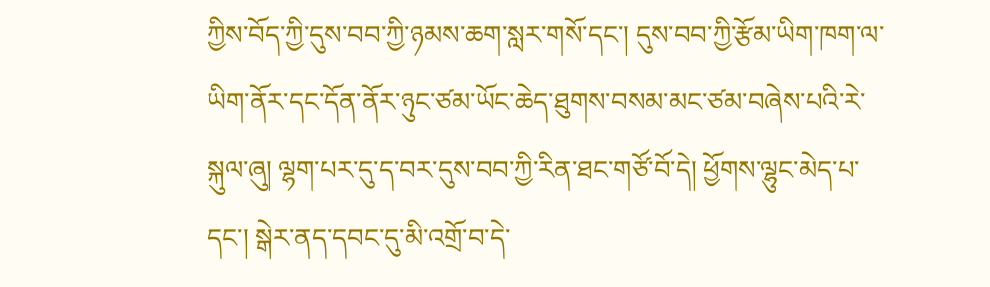ཀྱིས་བོད་ཀྱི་དུས་བབ་ཀྱི་ཉམས་ཆག་སླར་གསོ་དང་། དུས་བབ་ཀྱི་རྩོམ་ཡིག་ཁག་ལ་ཡིག་ནོར་དང་དོན་ནོར་ཉུང་ཙམ་ཡོང་ཆེད་ཐུགས་བསམ་མང་ཙམ་བཞེས་པའི་རེ་སྐུལ་ཞུ། ལྷག་པར་དུ་ད་བར་དུས་བབ་ཀྱི་རིན་ཐང་གཙོ་བོ་དེ། ཕྱོགས་ལྷུང་མེད་པ་དང་། སྒེར་ནད་དབང་དུ་མི་འགྲོ་བ་དེ་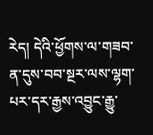རེད། དེའི་ཕྱོགས་ལ་གཟབ་ན་དུས་བབ་སྔར་ལས་ལྷག་པར་དར་རྒྱས་འབྱུང་རྒྱུ་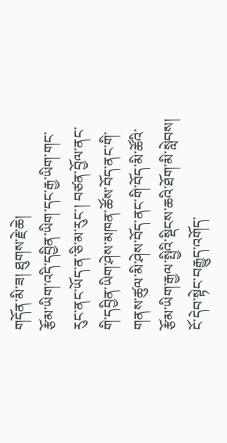གདོན་མི་ཟ། ཐུགས་རྗེ་ཆེ།
རྩོམ་ཡིག་འདི་དབྱིན་ཡིག་དང་རྒྱ་ཡིག་གང་རུང་ནང་ཡོད་ན་ཅི་མ་རུང་། བཙན་བྱོལ་ནང་གི་དབྱིན་ཡིག་ཤེས་མཁན་ཚོས་བོད་ནང་གི་གནས་ཚུལ་མི་ཤེས་བོད་ནང་གི་བོད་མི་ཚོའི་རྩོམ་ཡིག་རྒྱལ་སྤྱིའི་སྡིངས་ཆའི་ཐོག་མི་སླེབས། ངོ་དེབ་སྟེང་བརྒྱུད་འགོད་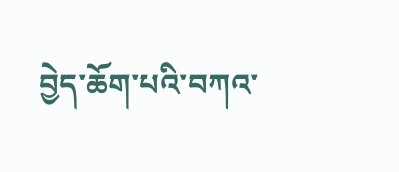བྱེད་ཆོག་པའི་བཀའ་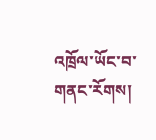འཁྲོལ་ཡོང་བ་གནང་རོགས།